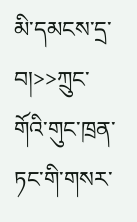མི་དམངས་དྲ་བ།>>ཀྲུང་གོའི་གུང་ཁྲན་ཏང་གི་གསར་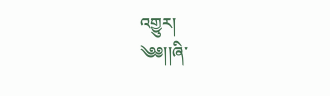འགྱུར།
༄༅།།ཞི་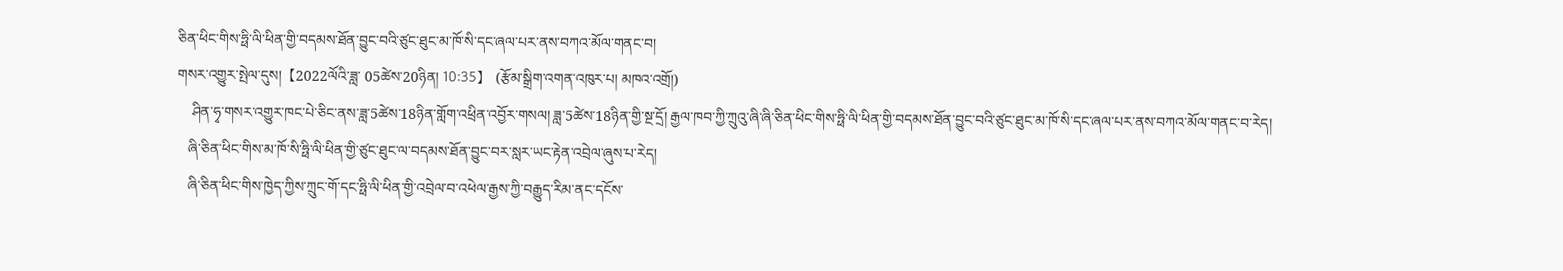ཅིན་ཕིང་གིས་ཧྥི་ལི་ཕིན་གྱི་བདམས་ཐོན་བྱུང་བའི་ཙུང་ཐུང་མ་ཁོ་སི་དང་ཞལ་པར་ནས་བཀའ་མོལ་གནང་བ།
གསར་འགྱུར་སྤེལ་དུས།  【2022ལོའི་ཟླ་ 05ཚེས་20ཉིན། 10:35】   (རྩོམ་སྒྲིག་འགན་འཁུར་པ། མཁའ་འགྲོ།)
    ཤིན་ཧྭ་གསར་འགྱུར་ཁང་པེ་ཅིང་ནས་ཟླ་5ཚེས་18ཉིན་གློག་འཕྲིན་འབྱོར་གསལ། ཟླ་5ཚེས་18ཉིན་གྱི་སྔ་དྲོ། རྒྱལ་ཁབ་ཀྱི་ཀྲུའུ་ཞི་ཞི་ཅིན་ཕིང་གིས་ཧྥི་ལི་ཕིན་གྱི་བདམས་ཐོན་བྱུང་བའི་ཙུང་ཐུང་མ་ཁོ་སི་དང་ཞལ་པར་ནས་བཀའ་མོལ་གནང་བ་རེད།
   ཞི་ཅིན་ཕིང་གིས་མ་ཁོ་སི་ཧྥི་ལི་ཕིན་གྱི་ཙུང་ཐུང་ལ་བདམས་ཐོན་བྱུང་བར་སླར་ཡང་རྟེན་འབྲེལ་ཞུས་པ་རེད།
   ཞི་ཅིན་ཕིང་གིས་ཁྱེད་ཀྱིས་ཀྲུང་གོ་དང་ཧྥི་ལི་ཕིན་གྱི་འབྲེལ་བ་འཕེལ་རྒྱས་ཀྱི་བརྒྱུད་རིམ་ནང་དངོས་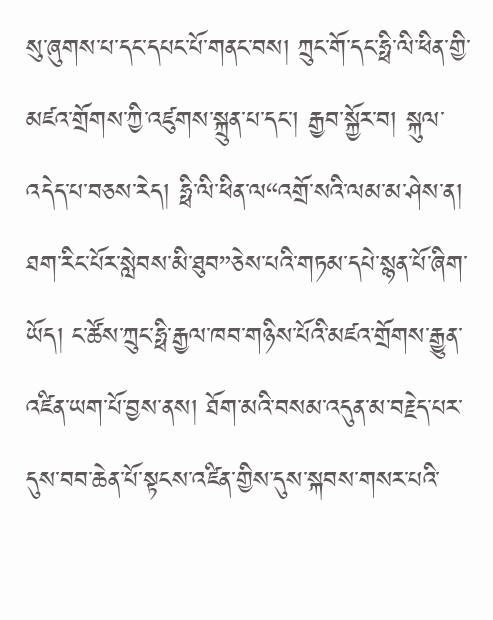སུ་ཞུགས་པ་དང་དཔང་པོ་གནང་བས། ཀྲུང་གོ་དང་ཧྥི་ལི་ཕིན་གྱི་མཛའ་གྲོགས་ཀྱི་འཛུགས་སྐྲུན་པ་དང་། རྒྱབ་སྐྱོར་བ། སྐུལ་འདེད་པ་བཅས་རེད། ཧྥི་ལི་ཕིན་ལ“འགྲོ་སའི་ལམ་མ་ཤེས་ན། ཐག་རིང་པོར་སླེབས་མི་ཐུབ”ཅེས་པའི་གཏམ་དཔེ་སྙན་པོ་ཞིག་ཡོད། ང་ཚོས་ཀྲུང་ཧྥི་རྒྱལ་ཁབ་གཉིས་པོའི་མཛའ་གྲོགས་རྒྱུན་འཛིན་ཡག་པོ་བྱས་ནས། ཐོག་མའི་བསམ་འདུན་མ་བརྗེད་པར་དུས་བབ་ཆེན་པོ་སྟངས་འཛིན་གྱིས་དུས་སྐབས་གསར་པའི་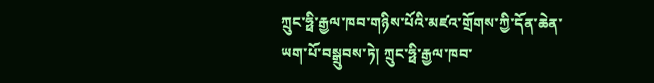ཀྲུང་ཧྥི་རྒྱལ་ཁབ་གཉིས་པོའི་མཛའ་གྲོགས་ཀྱི་དོན་ཆེན་ཡག་པོ་བསྒྲུབས་ཏེ། ཀྲུང་ཧྥི་རྒྱལ་ཁབ་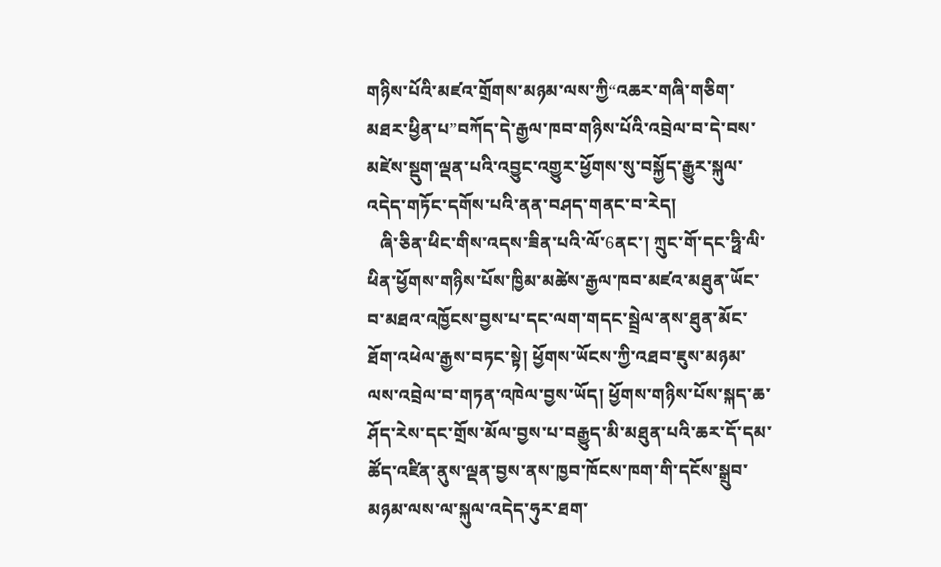གཉིས་པོའི་མཛའ་གྲོགས་མཉམ་ལས་ཀྱི“འཆར་གཞི་གཅིག་མཐར་ཕྱིན་པ”བཀོད་དེ་རྒྱལ་ཁབ་གཉིས་པོའི་འབྲེལ་བ་དེ་བས་མཛེས་སྡུག་ལྡན་པའི་འབྱུང་འགྱུར་ཕྱོགས་སུ་བསྐྱོད་རྒྱུར་སྐུལ་འདེད་གཏོང་དགོས་པའི་ནན་བཤད་གནང་བ་རེད།
   ཞི་ཅིན་ཕིང་གིས་འདས་ཟིན་པའི་ལོ་6ནང་། ཀྲུང་གོ་དང་ཧྥི་ལི་ཕིན་ཕྱོགས་གཉིས་པོས་ཁྱིམ་མཚེས་རྒྱལ་ཁབ་མཛའ་མཐུན་ཡོང་བ་མཐའ་འཁྱོངས་བྱས་པ་དང་ལག་གདང་སྦྲེལ་ནས་ཐུན་མོང་ཐོག་འཕེལ་རྒྱས་བཏང་སྟེ། ཕྱོགས་ཡོངས་ཀྱི་འཐབ་ཇུས་མཉམ་ལས་འབྲེལ་བ་གཏན་འཁེལ་བྱས་ཡོད། ཕྱོགས་གཉིས་པོས་སྐད་ཆ་ཤོད་རེས་དང་གྲོས་མོལ་བྱས་པ་བརྒྱུད་མི་མཐུན་པའི་ཆར་དོ་དམ་ཚོད་འཛིན་ནུས་ལྡན་བྱས་ནས་ཁྱབ་ཁོངས་ཁག་གི་དངོས་སྒྲུབ་མཉམ་ལས་ལ་སྐུལ་འདེད་ཧུར་ཐག་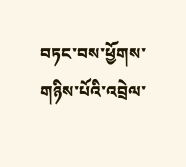བཏང་བས་ཕྱོགས་གཉིས་པོའི་འབྲེལ་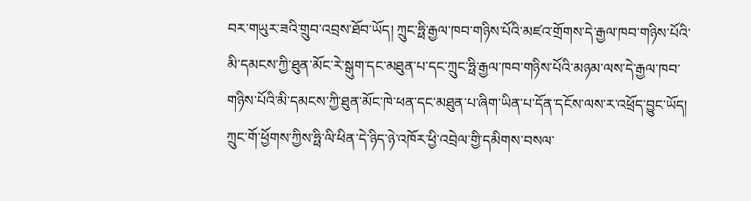བར་གཡུར་ཟའི་གྲུབ་འབྲས་ཐོབ་ཡོད། ཀྲུང་ཧྥི་རྒྱལ་ཁབ་གཉིས་པོའི་མཛའ་གྲོགས་དེ་རྒྱལ་ཁབ་གཉིས་པོའི་མི་དམངས་ཀྱི་ཐུན་མོང་རེ་སྒུག་དང་མཐུན་པ་དང་ཀྲུང་ཧྥི་རྒྱལ་ཁབ་གཉིས་པོའི་མཉམ་ལས་དེ་རྒྱལ་ཁབ་གཉིས་པོའི་མི་དམངས་ཀྱི་ཐུན་མོང་ཁེ་ཕན་དང་མཐུན་པ་ཞིག་ཡིན་པ་དོན་དངོས་ལས་ར་འཕྲོད་བྱུང་ཡོད། ཀྲུང་གོ་ཕྱོགས་ཀྱིས་ཧྥི་ལི་ཕིན་དེ་ཉིད་ཉེ་འཁོར་ཕྱི་འབྲེལ་གྱི་དམིགས་བསལ་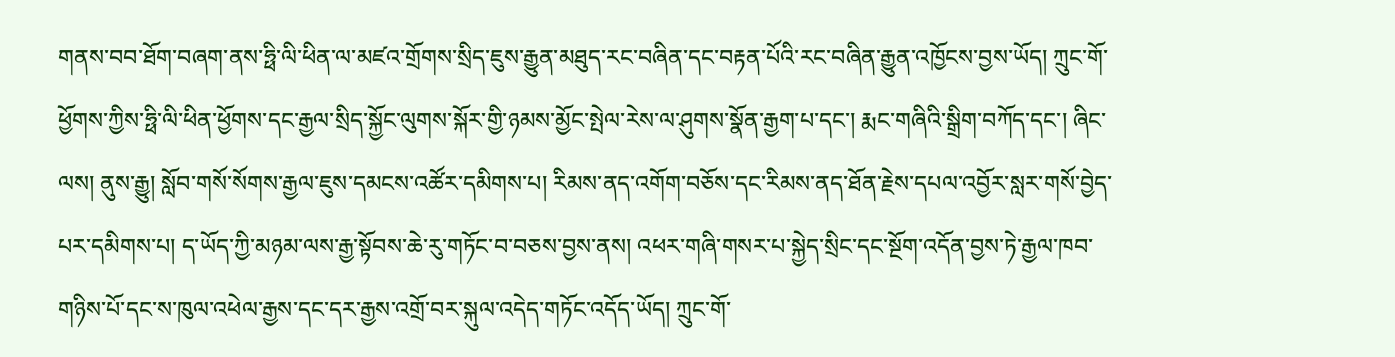གནས་བབ་ཐོག་བཞག་ནས་ཧྥི་ལི་ཕིན་ལ་མཛའ་གྲོགས་སྲིད་ཇུས་རྒྱུན་མཐུད་རང་བཞིན་དང་བརྟན་པོའི་རང་བཞིན་རྒྱུན་འཁྱོངས་བྱས་ཡོད། ཀྲུང་གོ་ཕྱོགས་ཀྱིས་ཧྥི་ལི་ཕིན་ཕྱོགས་དང་རྒྱལ་སྲིད་སྐྱོང་ལུགས་སྐོར་གྱི་ཉམས་མྱོང་སྤེལ་རེས་ལ་ཤུགས་སྣོན་རྒྱག་པ་དང་། རྨང་གཞིའི་སྒྲིག་བཀོད་དང་། ཞིང་ལས། ནུས་རྒྱུ། སློབ་གསོ་སོགས་རྒྱལ་ཇུས་དམངས་འཚོར་དམིགས་པ། རིམས་ནད་འགོག་བཅོས་དང་རིམས་ནད་ཐོན་རྗེས་དཔལ་འབྱོར་སླར་གསོ་བྱེད་པར་དམིགས་པ། ད་ཡོད་ཀྱི་མཉམ་ལས་རྒྱ་སྟོབས་ཆེ་རུ་གཏོང་བ་བཅས་བྱས་ནས། འཕར་གཞི་གསར་པ་སྐྱེད་སྲིང་དང་སྔོག་འདོན་བྱས་ཏེ་རྒྱལ་ཁབ་གཉིས་པོ་དང་ས་ཁུལ་འཕེལ་རྒྱས་དང་དར་རྒྱས་འགྲོ་བར་སྐུལ་འདེད་གཏོང་འདོད་ཡོད། ཀྲུང་གོ་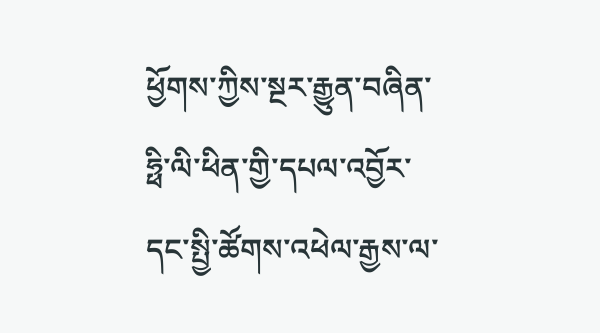ཕྱོགས་ཀྱིས་སྔར་རྒྱུན་བཞིན་ཧྥི་ལི་ཕིན་གྱི་དཔལ་འབྱོར་དང་སྤྱི་ཚོགས་འཕེལ་རྒྱས་ལ་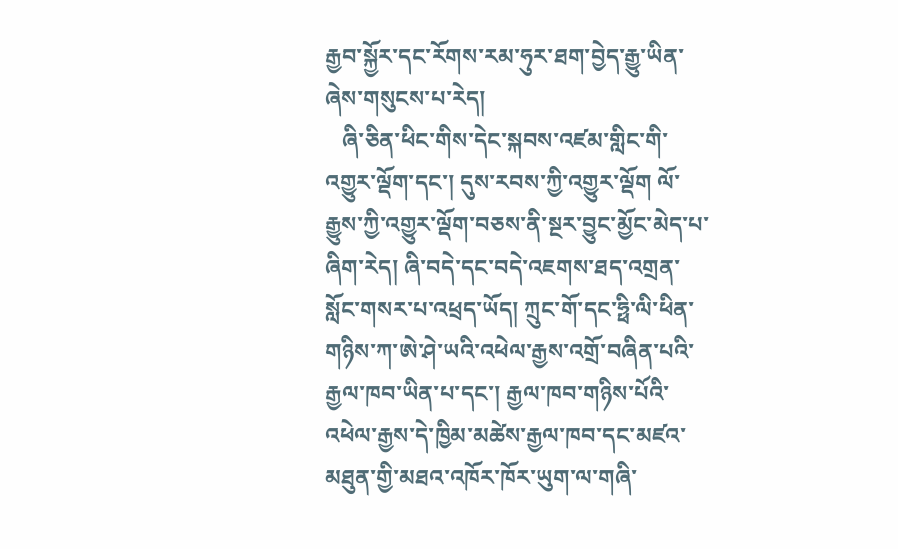རྒྱབ་སྐྱོར་དང་རོགས་རམ་ཧུར་ཐག་བྱེད་རྒྱུ་ཡིན་ཞེས་གསུངས་པ་རེད།
   ཞི་ཅིན་ཕིང་གིས་དེང་སྐབས་འཛམ་གླིང་གི་འགྱུར་ལྡོག་དང་། དུས་རབས་ཀྱི་འགྱུར་ལྡོག ལོ་རྒྱུས་ཀྱི་འགྱུར་ལྡོག་བཅས་ནི་སྔར་བྱུང་མྱོང་མེད་པ་ཞིག་རེད། ཞི་བདེ་དང་བདེ་འཇགས་ཐད་འགྲན་སློང་གསར་པ་འཕྲད་ཡོད། ཀྲུང་གོ་དང་ཧྥི་ལི་ཕིན་གཉིས་ཀ་ཨེ་ཤེ་ཡའི་འཕེལ་རྒྱས་འགྲོ་བཞིན་པའི་རྒྱལ་ཁབ་ཡིན་པ་དང་། རྒྱལ་ཁབ་གཉིས་པོའི་འཕེལ་རྒྱས་དེ་ཁྱིམ་མཚེས་རྒྱལ་ཁབ་དང་མཛའ་མཐུན་གྱི་མཐའ་འཁོར་ཁོར་ཡུག་ལ་གཞི་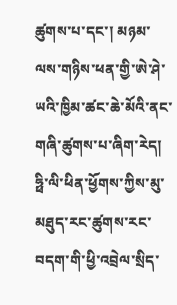ཚུགས་པ་དང་། མཉམ་ལས་གཉིས་ཕན་གྱི་ཨེ་ཤེ་ཡའི་ཁྱིམ་ཚང་ཆེ་མོའི་ནང་གཞི་ཚུགས་པ་ཞིག་རེད། ཧྥི་ལི་ཕིན་ཕྱོགས་ཀྱིས་མུ་མཐུད་རང་ཚུགས་རང་བདག་གི་ཕྱི་འབྲེལ་སྲིད་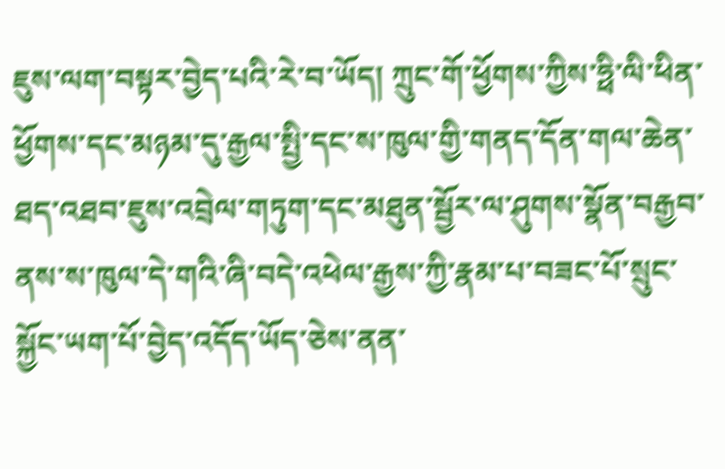ཇུས་ལག་བསྟར་བྱེད་པའི་རེ་བ་ཡོད། ཀྲུང་གོ་ཕྱོགས་ཀྱིས་ཧྥི་ལི་ཕིན་ཕྱོགས་དང་མཉམ་དུ་རྒྱལ་སྤྱི་དང་ས་ཁུལ་གྱི་གནད་དོན་གལ་ཆེན་ཐད་འཐབ་ཇུས་འབྲེལ་གཏུག་དང་མཐུན་སྦྱོར་ལ་ཤུགས་སྣོན་བརྒྱབ་ནས་ས་ཁུལ་དེ་གའི་ཞི་བདེ་འཕེལ་རྒྱས་ཀྱི་རྣམ་པ་བཟང་པོ་སྲུང་སྐྱོང་ཡག་པོ་བྱེད་འདོད་ཡོད་ཅེས་ནན་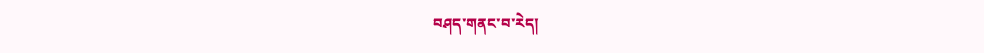བཤད་གནང་བ་རེད།